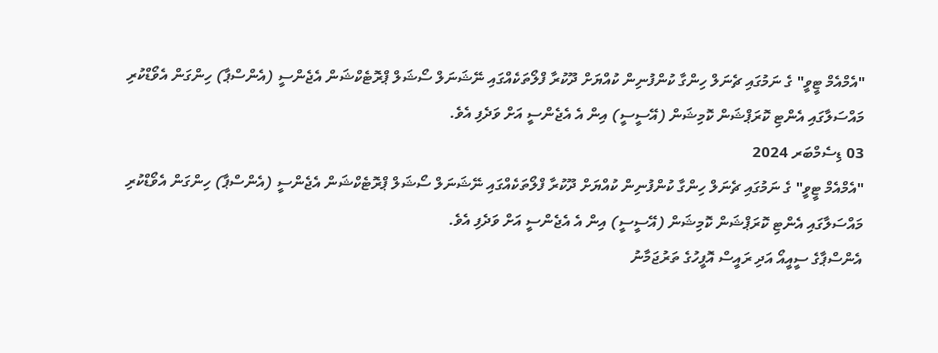"އެމްއެމް ޓީވީ" ގެ ނަމުގައި ޗެނަލް ހިންގާ ކުންފުނިން ކުއްޔަށް ދޫކުރާ ފްލޯތަކެއްގައި ނޭޝަނަލް ސޯޝަލް ޕްރޮޓެކްޝަން އެޖެންސީ (އެންސްޕާ) ހިންގަން އެވޯޑްކުރި މައްސަލާގައި އެންޓި ކޮރަޕްޝަން ކޮމިޝަން (އޭސީސީ) އިން އެ އެޖެންސީ އަށް ވަދެފި އެވެ.
03 ޑިސެމްބަރ 2024
"އެމްއެމް ޓީވީ" ގެ ނަމުގައި ޗެނަލް ހިންގާ ކުންފުނިން ކުއްޔަށް ދޫކުރާ ފްލޯތަކެއްގައި ނޭޝަނަލް ސޯޝަލް ޕްރޮޓެކްޝަން އެޖެންސީ (އެންސްޕާ) ހިންގަން އެވޯޑްކުރި މައްސަލާގައި އެންޓި ކޮރަޕްޝަން ކޮމިޝަން (އޭސީސީ) އިން އެ އެޖެންސީ އަށް ވަދެފި އެވެ.
އެންސްޕާގެ ސީއީއޯ އަދި ރައީސް އޮފީހުގެ ތަރުޖަމާނު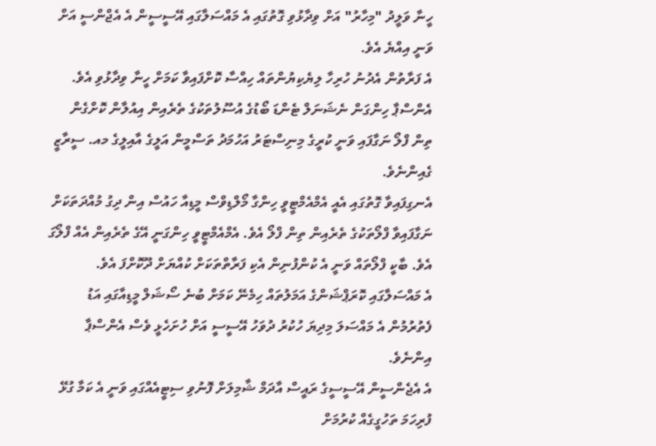ހީނާ ވަލީދު "މިހާރު" އަށް ވިދާޅުވި ގޮތުގައި އެ މައްސަލާގައި އޭސީސީން އެ އެޖްންސީ އަށް ވަނީ އިއްޔެ އެވެ.
އެ ފަރާތުން އެދުނު ހުރިހާ ލިޔެކިޔުންތައް ހިއްސާ ކޮށްފައިވާ ކަމަށް ހީނާ ވިދާޅުވި އެވެ.
އެންސްޕާ ހިންގަން ނެޝަނަލް ޓެންޑަ ބޯޑުގެ އުސޫލުތަކުގެ ތެރެއިން އިއުލާން ކޮށްގެން ތިން ފްލޯ ނަގާފައި ވަނީ ކުރީގެ މިނިސްޓަރު އަހުމަދު ތަސްމީން އަލީގެ އާއިލީގެ މއ. ސީރާޒީ ގެއިންނެވެ.
އެނގިފައިވާ ގޮތުގައި އެއީ އެމްއެމްޓީވީ ހިންގާ މޯލްޑިވްސް މީޑިއާ ހައުސް އިން ދިގު މުއްދަތަކަށް ނަގާފައިވާ ފްލޯތަކުގެ ތެރެއިން ތިން ފްލޯ އެވެ. އެމްއެމްޓީވީ ހިންގަނީ އޭގެ ތެރެއިން އެއް ފްލޯގަ އެވެ. ބާކީ ފްލޯތައް ވަނީ އެ ކުންފުނިން އެކި ފަރާތްތަކަށް ކުއްޔަށް ދޫކޮށްފަ އެވެ.
އެ މައްސަލާގައި ކޮރަޕްޝަންގެ އަމަލުތައް ހިމެނޭ ކަމަށް ބުނެ ސޯޝަލް މީޑިއާގައި އަޑު ފެތުރުމުން އެ މައްސަލަ މިދިޔަ ހުކުރު ދުވަހު އޭސީސީ އަށް ހުށަހެޅީ ވެސް އެންސްޕާ އިންނެވެ.
އެ އެޖެންސީން އޭސީސީގެ ރައީސް އާދަމް ޝާމިލަށް ފޮނުވި ސިޓީއެއްގައި ވަނީ އެ ކަމާ ގުޅޭ ފުރިހަމަ ތަހުގީގެއް ކުރުމަށް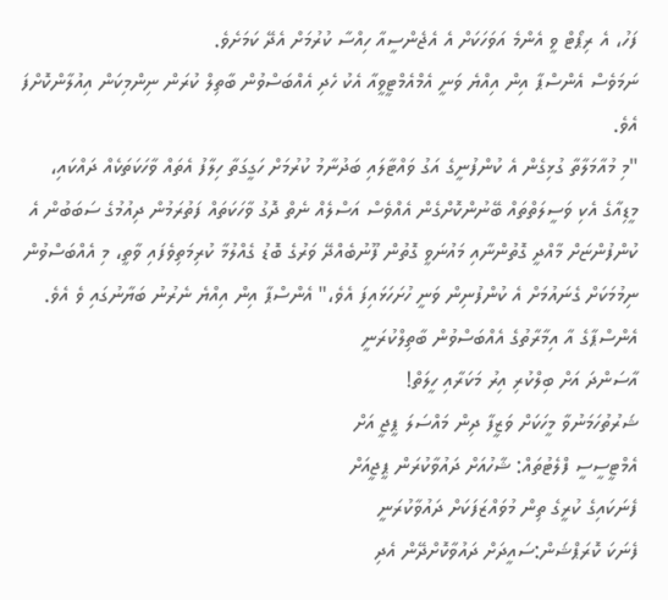ފަހު، އެ ރިޕޯޓް ވީ އެންމެ އަވަހަކަށް އެ އެޖެންސީއާ ހިއްސާ ކުރުމަށް އެދޭ ކަމަށެވެ.
ނަމަވެސް އެންސްޕާ އިން އިއްޔެ ވަނީ އެމްއެމްޓީވީއާ އެކު ހެދި އެއްބަސްވުން ބާތިލް ކުރަން ނިންމިކަން އިއުލާންކޮށްފަ އެވެ.
"މި މުއާމަލާތާ ގުޅިގެން އެ ކުންފުނީގެ އަގު ވައްޓާލައި ބަދުނާމު ކުރުމަށް ހަގީގަތާ ހިލާފު އެތައް ވާހަކަތަކެއް ދައްކައި، މީޑިއާގެ އެކި ވަސީލަތްތައް ބޭނުންކޮށްގެން އެއްވެސް އަސްލެއް ނެތް ދޮގު ވާހަކަތައް ފަތުރަމުން ދިއުމުގެ ސަބަބުން އެ ކުންފުންޏަށް މާއްދީ ގޮތުންނާއި މައުނަވީ ގޮތުން ފޫނުބެއްދޭ ވަރުގެ ބޮޑު ގެއްލުމާ ކުރިމަތިވެފައި ވާތީ، މި އެއްބަސްވުން ނިމުމަކަށް ގެނައުމަށް އެ ކުންފުނިން ވަނީ ހުށަހަޅައިފަ އެވެ،" އެންސްޕާ އިން އިއްޔެ ނެރުނު ބަޔާނުގައި ވެ އެވެ.
އެންސްޕާގެ އާ އިމާރާތުގެ އެއްބަސްވުން ބާތިލްކުރަނީ
އާސަންދަ އަށް ބިލްކުރި އިރު މަކަރާއި ހީލަތް!
ޝަރުތުހަމަނުވާ މީހަކަށް ވަޒީފާ ދިން މައްސަލަ ޕީޖީ އަށް
އެމްޓީސީސީ ފްލެޓުތައް: ޝާހުއަށް ދައުވާކުރަން ޕީޖީއަށް
ފެނަކައިގެ ކުރީގެ ތިން މުވައްޒަފަކަށް ދައުވާކުރަނީ
ފެނަކަ ކޮރަޕްޝަން:ސައީދަށް ދައުވާކޮށްދޭން އެދި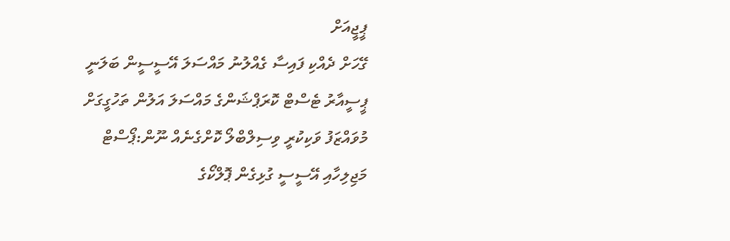ޕީޖީއަށް
ގޭހަށް ދެއްކި ފައިސާ ގެއްލުނު މައްސަލަ އޭސީސީން ބަލަނީ
ޕީސީއާރު ޓެސްޓް ކޮރަޕްޝަންގެ މައްސަލަ އަލުން ތަހުގީގަށް
މުވައްޒަފު ވަކިކުރީ ވިސިލްބްލޯ ކޮށްގެނެއް ނޫން:ޕޯސްޓް
މަޖިލިހާއި އޭސީސީ ގުޅިގެން ޕޮލްކޯގެ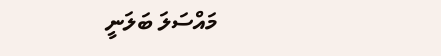މައްސަލަ ބަލަނީ